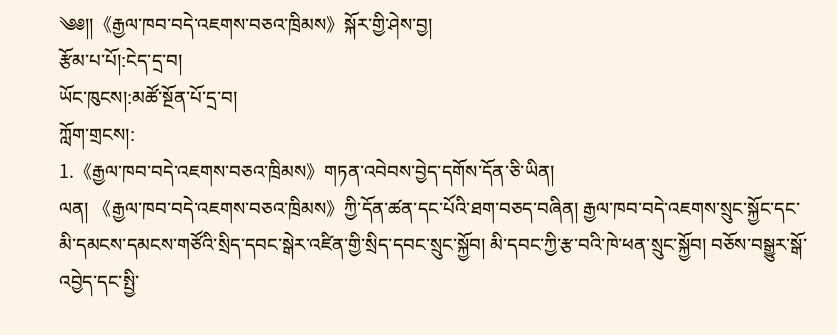༄༅།།《རྒྱལ་ཁབ་བདེ་འཇགས་བཅའ་ཁྲིམས》སྐོར་གྱི་ཤེས་བྱ།
རྩོམ་པ་པོ།:ངེད་དྲ་བ།
ཡོང་ཁུངས།:མཚོ་སྔོན་པོ་དྲ་བ།
ཀློག་གྲངས།:
1.《རྒྱལ་ཁབ་བདེ་འཇགས་བཅའ་ཁྲིམས》གཏན་འབེབས་བྱེད་དགོས་དོན་ཅི་ཡིན།
ལན། 《རྒྱལ་ཁབ་བདེ་འཇགས་བཅའ་ཁྲིམས》ཀྱི་དོན་ཚན་དང་པོའི་ཐག་བཅད་བཞིན། རྒྱལ་ཁབ་བདེ་འཇགས་སྲུང་སྐྱོང་དང་མི་དམངས་དམངས་གཙོའི་སྲིད་དབང་སྒེར་འཛིན་གྱི་སྲིད་དབང་སྲུང་སྐྱོབ། མི་དབང་ཀྱི་རྩ་བའི་ཁེ་ཕན་སྲུང་སྐྱོབ། བཅོས་བསྒྱུར་སྒོ་འབྱེད་དང་སྤྱི་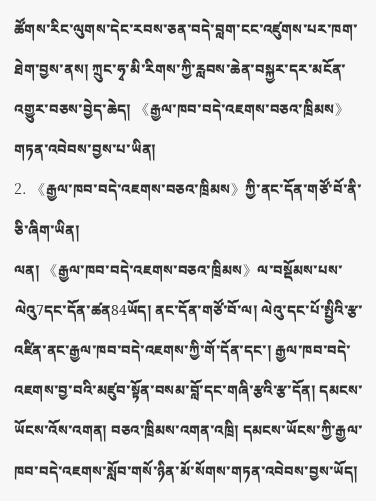ཚོགས་རིང་ལུགས་དེང་རབས་ཅན་བདེ་བླག་ངང་འཛུགས་པར་ཁག་ཐེག་བྱས་ནས། ཀྲུང་ཧྭ་མི་རིགས་ཀྱི་རླབས་ཆེན་བསྐྱར་དར་མངོན་འགྱུར་བཅས་བྱེད་ཆེད། 《རྒྱལ་ཁབ་བདེ་འཇགས་བཅའ་ཁྲིམས》གཏན་འབེབས་བྱས་པ་ཡིན།
2. 《རྒྱལ་ཁབ་བདེ་འཇགས་བཅའ་ཁྲིམས》ཀྱི་ནང་དོན་གཙོ་བོ་ནི་ཅི་ཞིག་ཡིན།
ལན། 《རྒྱལ་ཁབ་བདེ་འཇགས་བཅའ་ཁྲིམས》ལ་བསྡོམས་པས་ལེའུ7དང་དོན་ཚན84ཡོད། ནང་དོན་གཙོ་བོ་ལ། ལེའུ་དང་པོ་སྤྱིའི་རྩ་འཛིན་ནང་རྒྱལ་ཁབ་བདེ་འཇགས་ཀྱི་གོ་དོན་དང་། རྒྱལ་ཁབ་བདེ་འཇགས་བྱ་བའི་མཛུབ་སྟོན་བསམ་བློ་དང་གཞི་རྩའི་རྩ་དོན། དམངས་ཡོངས་འོས་འགན། བཅའ་ཁྲིམས་འགན་འཁྲི། དམངས་ཡོངས་ཀྱི་རྒྱལ་ཁབ་བདེ་འཇགས་སློབ་གསོ་ཉིན་མོ་སོགས་གཏན་འབེབས་བྱས་ཡོད།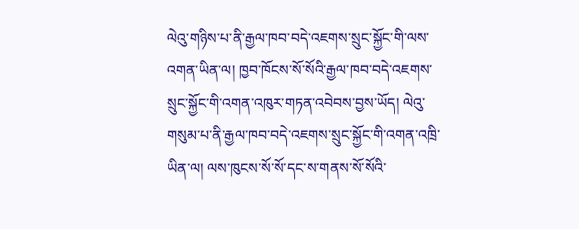ལེའུ་གཉིས་པ་ནི་རྒྱལ་ཁབ་བདེ་འཇགས་སྲུང་སྐྱོང་གི་ལས་འགན་ཡིན་ལ། ཁྱབ་ཁོངས་སོ་སོའི་རྒྱལ་ཁབ་བདེ་འཇགས་སྲུང་སྐྱོང་གི་འགན་འཁུར་གཏན་འབེབས་བྱས་ཡོད། ལེའུ་གསུམ་པ་ནི་རྒྱལ་ཁབ་བདེ་འཇགས་སྲུང་སྐྱོང་གི་འགན་འཁྲི་ཡིན་ལ། ལས་ཁུངས་སོ་སོ་དང་ས་གནས་སོ་སོའི་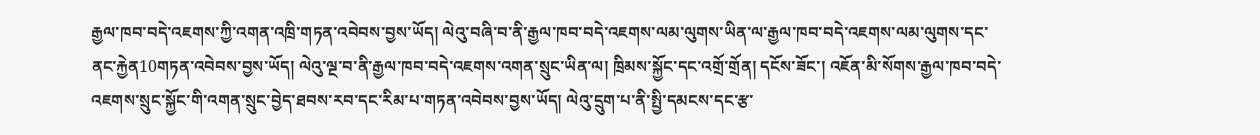རྒྱལ་ཁབ་བདེ་འཇགས་ཀྱི་འགན་འཁྲི་གཏན་འབེབས་བྱས་ཡོད། ལེའུ་བཞི་བ་ནི་རྒྱལ་ཁབ་བདེ་འཇགས་ལམ་ལུགས་ཡིན་ལ་རྒྱལ་ཁབ་བདེ་འཇགས་ལམ་ལུགས་དང་ནང་རྐྱེན10གཏན་འབེབས་བྱས་ཡོད། ལེའུ་ལྔ་བ་ནི་རྒྱལ་ཁབ་བདེ་འཇགས་འགན་སྲུང་ཡིན་ལ། ཁྲིམས་སྐྱོང་དང་འགྲོ་གྲོན། དངོས་ཟོང་། འཇོན་མི་སོགས་རྒྱལ་ཁབ་བདེ་འཇགས་སྲུང་སྐྱོང་གི་འགན་སྲུང་བྱེད་ཐབས་རབ་དང་རིམ་པ་གཏན་འབེབས་བྱས་ཡོད། ལེའུ་དྲུག་པ་ནི་སྤྱི་དམངས་དང་རྩ་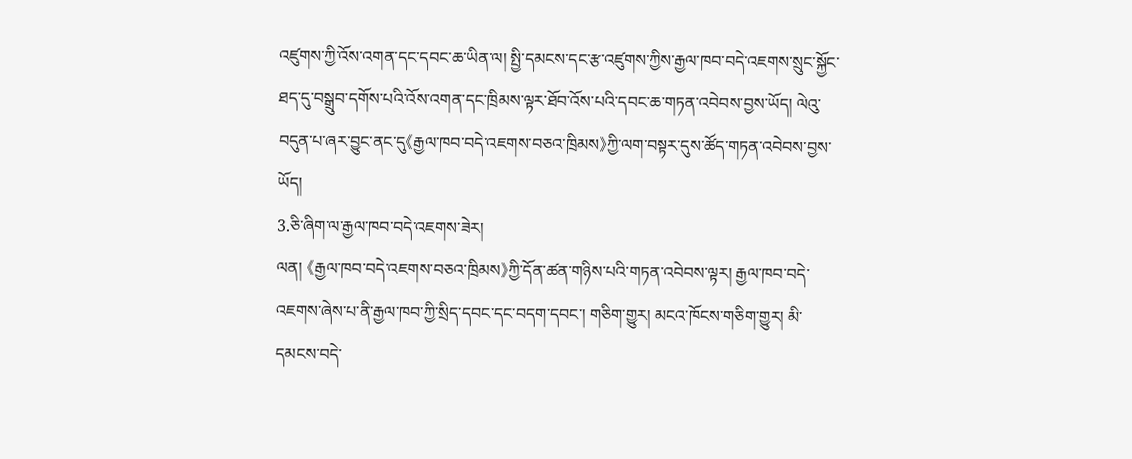འཛུགས་ཀྱི་འོས་འགན་དང་དབང་ཆ་ཡིན་ལ། སྤྱི་དམངས་དང་རྩ་འཛུགས་ཀྱིས་རྒྱལ་ཁབ་བདེ་འཇགས་སྲུང་སྐྱོང་ཐད་དུ་བསྒྲུབ་དགོས་པའི་འོས་འགན་དང་ཁྲིམས་ལྟར་ཐོབ་འོས་པའི་དབང་ཆ་གཏན་འབེབས་བྱས་ཡོད། ལེའུ་བདུན་པ་ཞར་བྱུང་ནང་དུ《རྒྱལ་ཁབ་བདེ་འཇགས་བཅའ་ཁྲིམས》ཀྱི་ལག་བསྟར་དུས་ཚོད་གཏན་འབེབས་བྱས་ཡོད།
3.ཅི་ཞིག་ལ་རྒྱལ་ཁབ་བདེ་འཇགས་ཟེར།
ལན། 《རྒྱལ་ཁབ་བདེ་འཇགས་བཅའ་ཁྲིམས》ཀྱི་དོན་ཚན་གཉིས་པའི་གཏན་འབེབས་ལྟར། རྒྱལ་ཁབ་བདེ་འཇགས་ཞེས་པ་ནི་རྒྱལ་ཁབ་ཀྱི་སྲིད་དབང་དང་བདག་དབང་། གཅིག་གྱུར། མངའ་ཁོངས་གཅིག་གྱུར། མི་དམངས་བདེ་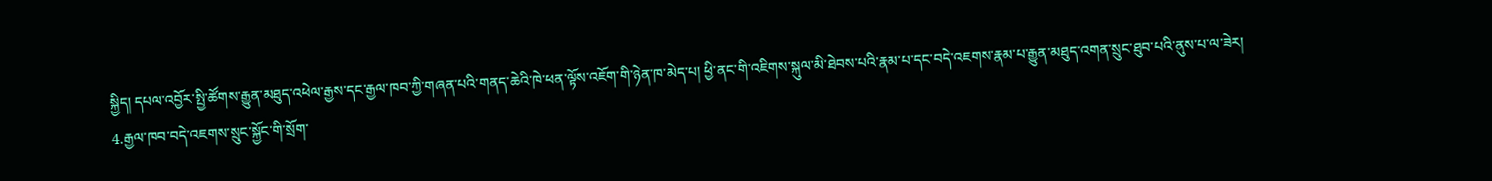སྐྱིད། དཔལ་འབྱོར་སྤྱི་ཚོགས་རྒྱུན་མཐུད་འཕེལ་རྒྱས་དང་རྒྱལ་ཁབ་ཀྱི་གཞན་པའི་གནད་ཆེའི་ཁེ་ཕན་ལྟོས་འཇོག་གི་ཉེན་ཁ་མེད་པ། ཕྱི་ནང་གི་འཇིགས་སྐུལ་མི་ཐེབས་པའི་རྣམ་པ་དང་བདེ་འཇགས་རྣམ་པ་རྒྱུན་མཐུད་འགན་སྲུང་ཐུབ་པའི་ནུས་པ་ལ་ཟེར།
4.རྒྱལ་ཁབ་བདེ་འཇགས་སྲུང་སྐྱོང་གི་སྲོག་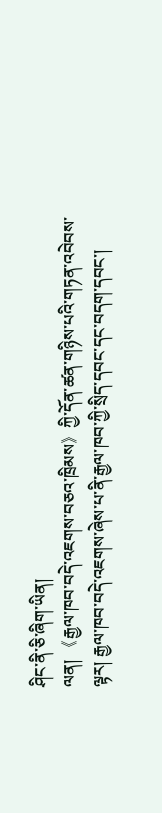ཤིང་ནི་ཅི་ཞིག་ཡིན།
ལན། 《རྒྱལ་ཁབ་བདེ་འཇགས་བཅའ་ཁྲིམས》ཀྱི་དོན་ཚན་གཉིས་པའི་གཏན་འབེབས་ལྟར། རྒྱལ་ཁབ་བདེ་འཇགས་ཞེས་པ་ནི་རྒྱལ་ཁབ་ཀྱི་སྲིད་དབང་དང་བདག་དབང་།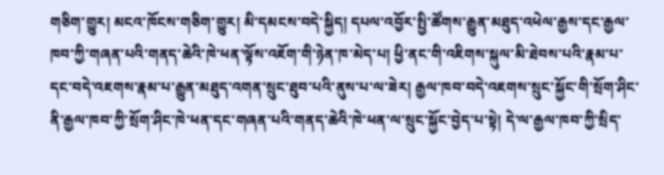གཅིག་གྱུར། མངའ་ཁོངས་གཅིག་གྱུར། མི་དམངས་བདེ་སྐྱིད། དཔལ་འབྱོར་སྤྱི་ཚོགས་རྒྱུན་མཐུད་འཕེལ་རྒྱས་དང་རྒྱལ་ཁབ་ཀྱི་གཞན་པའི་གནད་ཆེའི་ཁེ་ཕན་ལྟོས་འཇོག་གི་ཉེན་ཁ་མེད་པ། ཕྱི་ནང་གི་འཇིགས་སྐུལ་མི་ཐེབས་པའི་རྣམ་པ་དང་བདེ་འཇགས་རྣམ་པ་རྒྱུན་མཐུད་འགན་སྲུང་ཐུབ་པའི་ནུས་པ་ལ་ཟེར། རྒྱལ་ཁབ་བདེ་འཇགས་སྲུང་སྐྱོང་གི་སྲོག་ཤིང་ནི་རྒྱལ་ཁབ་ཀྱི་སྲོག་ཤིང་ཁེ་ཕན་དང་གཞན་པའི་གནད་ཆེའི་ཁེ་ཕན་ལ་སྲུང་སྐྱོང་བྱེད་པ་སྟེ། དེ་ལ་རྒྱལ་ཁབ་ཀྱི་སྲིད་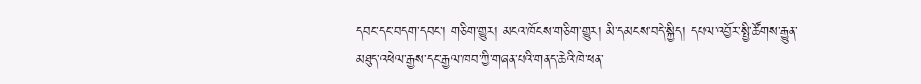དབང་དང་བདག་དབང་། གཅིག་གྱུར། མངའ་ཁོངས་གཅིག་གྱུར། མི་དམངས་བདེ་སྐྱིད། དཔལ་འབྱོར་སྤྱི་ཚོགས་རྒྱུན་མཐུད་འཕེལ་རྒྱས་དང་རྒྱལ་ཁབ་ཀྱི་གཞན་པའི་གནད་ཆེའི་ཁེ་ཕན་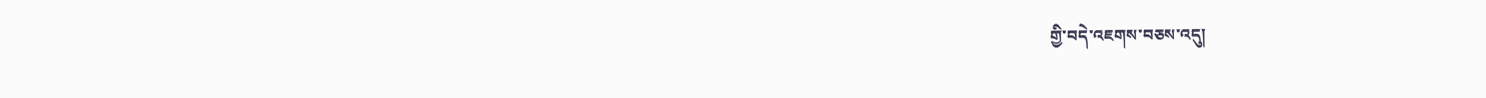གྱི་བདེ་འཇགས་བཅས་འདུ།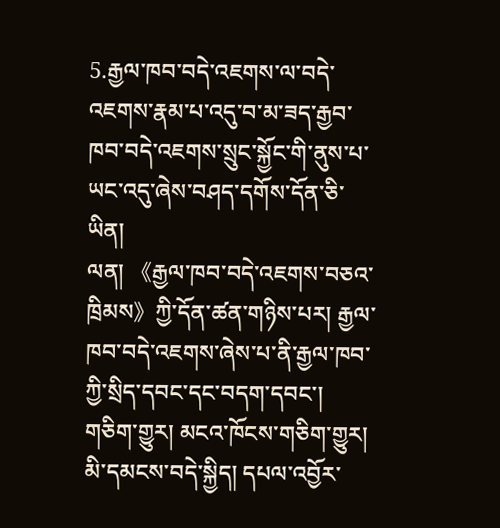5.རྒྱལ་ཁབ་བདེ་འཇགས་ལ་བདེ་འཇགས་རྣམ་པ་འདུ་བ་མ་ཟད་རྒྱབ་ཁབ་བདེ་འཇགས་སྲུང་སྐྱོང་གི་ནུས་པ་ཡང་འདུ་ཞེས་བཤད་དགོས་དོན་ཅི་ཡིན།
ལན། 《རྒྱལ་ཁབ་བདེ་འཇགས་བཅའ་ཁྲིམས》ཀྱི་དོན་ཚན་གཉིས་པར། རྒྱལ་ཁབ་བདེ་འཇགས་ཞེས་པ་ནི་རྒྱལ་ཁབ་ཀྱི་སྲིད་དབང་དང་བདག་དབང་། གཅིག་གྱུར། མངའ་ཁོངས་གཅིག་གྱུར། མི་དམངས་བདེ་སྐྱིད། དཔལ་འབྱོར་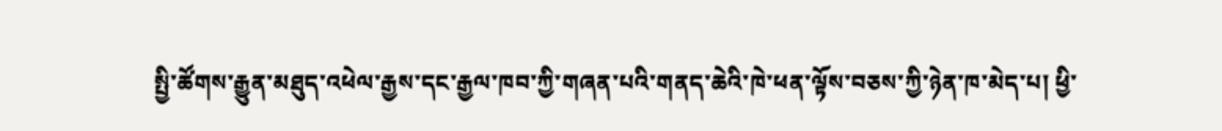སྤྱི་ཚོགས་རྒྱུན་མཐུད་འཕེལ་རྒྱས་དང་རྒྱལ་ཁབ་ཀྱི་གཞན་པའི་གནད་ཆེའི་ཁེ་ཕན་ལྟོས་བཅས་ཀྱི་ཉེན་ཁ་མེད་པ། ཕྱི་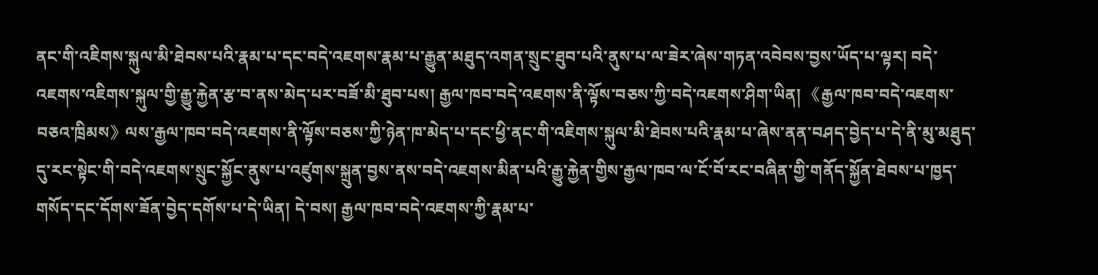ནང་གི་འཇིགས་སྐུལ་མི་ཐེབས་པའི་རྣམ་པ་དང་བདེ་འཇགས་རྣམ་པ་རྒྱུན་མཐུད་འགན་སྲུང་ཐུབ་པའི་ནུས་པ་ལ་ཟེར་ཞེས་གཏན་འབེབས་བྱས་ཡོད་པ་ལྟར། བདེ་འཇགས་འཇིགས་སྐུལ་གྱི་རྒྱུ་རྐྱེན་རྩ་བ་ནས་མེད་པར་བཟོ་མི་ཐུབ་པས། རྒྱལ་ཁབ་བདེ་འཇགས་ནི་ལྟོས་བཅས་ཀྱི་བདེ་འཇགས་ཤིག་ཡིན། 《རྒྱལ་ཁབ་བདེ་འཇགས་བཅའ་ཁྲིམས》ལས་རྒྱལ་ཁབ་བདེ་འཇགས་ནི་ལྟོས་བཅས་ཀྱི་ཉེན་ཁ་མེད་པ་དང་ཕྱི་ནང་གི་འཇིགས་སྐུལ་མི་ཐེབས་པའི་རྣམ་པ་ཞེས་ནན་བཤད་བྱེད་པ་དེ་ནི་མུ་མཐུད་དུ་རང་སྟེང་གི་བདེ་འཇགས་སྲུང་སྐྱོང་ནུས་པ་འཛུགས་སྐྲུན་བྱས་ནས་བདེ་འཇགས་མིན་པའི་རྒྱུ་རྐྱེན་གྱིས་རྒྱལ་ཁབ་ལ་ངོ་བོ་རང་བཞིན་གྱི་གནོད་སྐྱོན་ཐེབས་པ་ཁྱད་གསོད་དང་དོགས་ཟོན་བྱེད་དགོས་པ་དེ་ཡིན། དེ་བས། རྒྱལ་ཁབ་བདེ་འཇགས་ཀྱི་རྣམ་པ་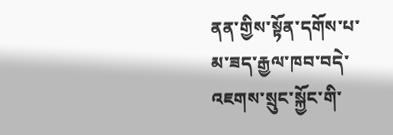ནན་གྱིས་སྟོན་དགོས་པ་མ་ཟད་རྒྱལ་ཁབ་བདེ་འཇགས་སྲུང་སྐྱོང་གི་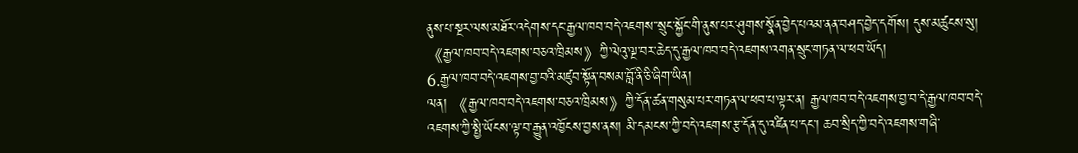ནུས་པ་སྔར་ལས་མཐོར་འདེགས་དང་རྒྱལ་ཁབ་བདེ་འཇགས་་སྲུང་སྐྱོང་གི་ནུས་པར་ཤུགས་སྣོན་བྱེད་པའམ་ནན་བཤད་བྱེད་དགོས། དུས་མཚུངས་སུ། 《རྒྱལ་ཁབ་བདེ་འཇགས་བཅའ་ཁྲིམས》ཀྱི་ལེའུ་ལྔ་བར་ཆེད་དུ་རྒྱལ་ཁབ་བདེ་འཇགས་འགན་སྲུང་གཏན་ལ་ཕབ་ཡོད།
6.རྒྱལ་ཁབ་བདེ་འཇགས་བྱ་བའི་མཛུབ་སྟོན་བསམ་བློ་ནི་ཅི་ཞིག་ཡིན།
ལན། 《རྒྱལ་ཁབ་བདེ་འཇགས་བཅའ་ཁྲིམས》ཀྱི་དོན་ཚན་གསུམ་པར་གཏན་ལ་ཕབ་པ་ལྟར་ན། རྒྱལ་ཁབ་བདེ་འཇགས་བྱ་བ་དེ་རྒྱལ་ཁབ་བདེ་འཇགས་ཀྱི་སྤྱི་ཡོངས་ལྟ་བ་རྒྱུན་འཁྱོངས་བྱས་ནས། མི་དམངས་ཀྱི་བདེ་འཇགས་རྩ་དོན་དུ་འཛིན་པ་དང་། ཆབ་སྲིད་ཀྱི་བདེ་འཇགས་གཞི་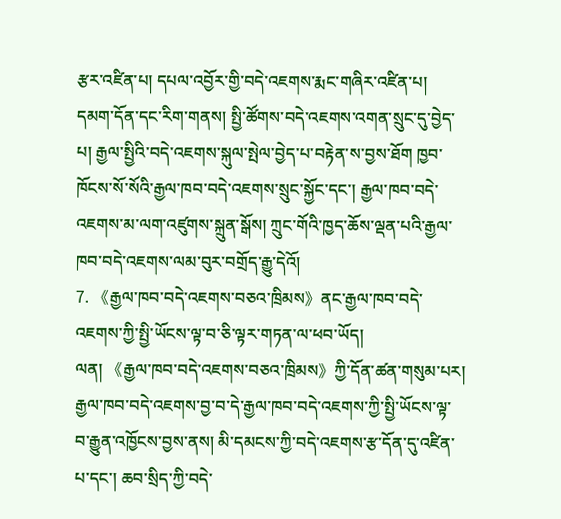རྩར་འཛིན་པ། དཔལ་འབྱོར་གྱི་བདེ་འཇགས་རྨང་གཞིར་འཛིན་པ། དམག་དོན་དང་རིག་གནས། སྤྱི་ཚོགས་བདེ་འཇགས་འགན་སྲུང་དུ་བྱེད་པ། རྒྱལ་སྤྱིའི་བདེ་འཇགས་སྐུལ་སྤེལ་བྱེད་པ་བརྟེན་ས་བྱས་ཐོག ཁྱབ་ཁོངས་སོ་སོའི་རྒྱལ་ཁབ་བདེ་འཇགས་སྲུང་སྐྱོང་དང་། རྒྱལ་ཁབ་བདེ་འཇགས་མ་ལག་འཛུགས་སྐྲུན་སྒོས། ཀྲུང་གོའི་ཁྱད་ཆོས་ལྡན་པའི་རྒྱལ་ཁབ་བདེ་འཇགས་ལམ་བུར་བགྲོད་རྒྱུ་དེའོ།
7. 《རྒྱལ་ཁབ་བདེ་འཇགས་བཅའ་ཁྲིམས》ནང་རྒྱལ་ཁབ་བདེ་འཇགས་ཀྱི་སྤྱི་ཡོངས་ལྟ་བ་ཅི་ལྟར་གཏན་ལ་ཕབ་ཡོད།
ལན། 《རྒྱལ་ཁབ་བདེ་འཇགས་བཅའ་ཁྲིམས》ཀྱི་དོན་ཚན་གསུམ་པར། རྒྱལ་ཁབ་བདེ་འཇགས་བྱ་བ་དེ་རྒྱལ་ཁབ་བདེ་འཇགས་ཀྱི་སྤྱི་ཡོངས་ལྟ་བ་རྒྱུན་འཁྱོངས་བྱས་ནས། མི་དམངས་ཀྱི་བདེ་འཇགས་རྩ་དོན་དུ་འཛིན་པ་དང་། ཆབ་སྲིད་ཀྱི་བདེ་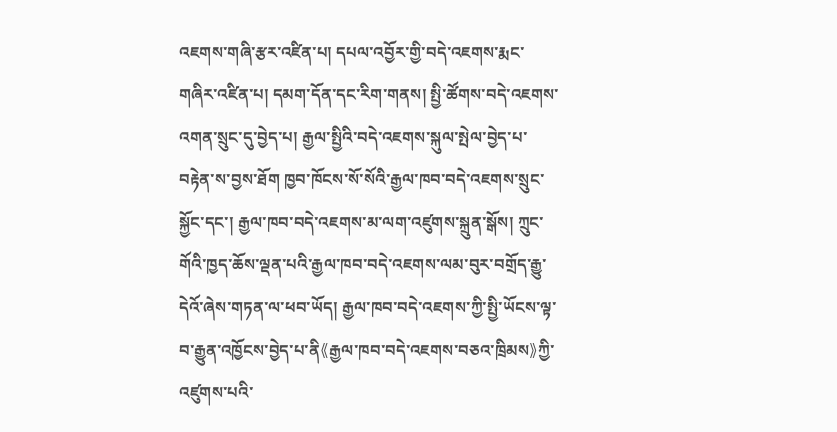འཇགས་གཞི་རྩར་འཛིན་པ། དཔལ་འབྱོར་གྱི་བདེ་འཇགས་རྨང་གཞིར་འཛིན་པ། དམག་དོན་དང་རིག་གནས། སྤྱི་ཚོགས་བདེ་འཇགས་འགན་སྲུང་དུ་བྱེད་པ། རྒྱལ་སྤྱིའི་བདེ་འཇགས་སྐུལ་སྤེལ་བྱེད་པ་བརྟེན་ས་བྱས་ཐོག ཁྱབ་ཁོངས་སོ་སོའི་རྒྱལ་ཁབ་བདེ་འཇགས་སྲུང་སྐྱོང་དང་། རྒྱལ་ཁབ་བདེ་འཇགས་མ་ལག་འཛུགས་སྐྲུན་སྒོས། ཀྲུང་གོའི་ཁྱད་ཆོས་ལྡན་པའི་རྒྱལ་ཁབ་བདེ་འཇགས་ལམ་བུར་བགྲོད་རྒྱུ་དེའོ་ཞེས་གཏན་ལ་ཕབ་ཡོད། རྒྱལ་ཁབ་བདེ་འཇགས་ཀྱི་སྤྱི་ཡོངས་ལྟ་བ་རྒྱུན་འཁྱོངས་བྱེད་པ་ནི《རྒྱལ་ཁབ་བདེ་འཇགས་བཅའ་ཁྲིམས》ཀྱི་འཛུགས་པའི་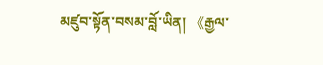མཛུབ་སྟོན་བསམ་བློ་ཡིན། 《རྒྱལ་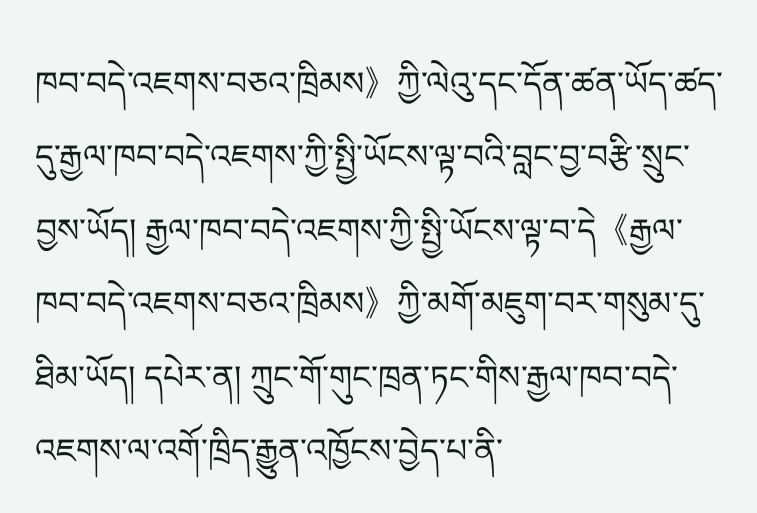ཁབ་བདེ་འཇགས་བཅའ་ཁྲིམས》ཀྱི་ལེའུ་དང་དོན་ཚན་ཡོད་ཚད་དུ་རྒྱལ་ཁབ་བདེ་འཇགས་ཀྱི་སྤྱི་ཡོངས་ལྟ་བའི་བླང་བྱ་བརྩི་སྲུང་བྱས་ཡོད། རྒྱལ་ཁབ་བདེ་འཇགས་ཀྱི་སྤྱི་ཡོངས་ལྟ་བ་དེ《རྒྱལ་ཁབ་བདེ་འཇགས་བཅའ་ཁྲིམས》ཀྱི་མགོ་མཇུག་བར་གསུམ་དུ་ཐིམ་ཡོད། དཔེར་ན། ཀྲུང་གོ་གུང་ཁྲན་ཏང་གིས་རྒྱལ་ཁབ་བདེ་འཇགས་ལ་འགོ་ཁྲིད་རྒྱུན་འཁྱོངས་བྱེད་པ་ནི་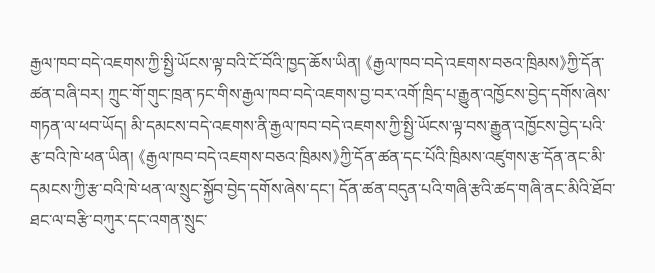རྒྱལ་ཁབ་བདེ་འཇགས་ཀྱི་སྤྱི་ཡོངས་ལྟ་བའི་ངོ་བོའི་ཁྱད་ཆོས་ཡིན། 《རྒྱལ་ཁབ་བདེ་འཇགས་བཅའ་ཁྲིམས》ཀྱི་དོན་ཚན་བཞི་བར། ཀྲུང་གོ་གུང་ཁྲན་ཏང་གིས་རྒྱལ་ཁབ་བདེ་འཇགས་བྱ་བར་འགོ་ཁྲིད་པ་རྒྱུན་འཁྱོངས་བྱེད་དགོས་ཞེས་གཏན་ལ་ཕབ་ཡོད། མི་དམངས་བདེ་འཇགས་ནི་རྒྱལ་ཁབ་བདེ་འཇགས་ཀྱི་སྤྱི་ཡོངས་ལྟ་བས་རྒྱུན་འཁྱོངས་བྱེད་པའི་རྩ་བའི་ཁེ་ཕན་ཡིན། 《རྒྱལ་ཁབ་བདེ་འཇགས་བཅའ་ཁྲིམས》ཀྱི་དོན་ཚན་དང་པོའི་ཁྲིམས་འཛུགས་རྩ་དོན་ནང་མི་དམངས་ཀྱི་རྩ་བའི་ཁེ་ཕན་ལ་སྲུང་སྐྱོབ་བྱེད་དགོས་ཞེས་དང་། དོན་ཚན་བདུན་པའི་གཞི་རྩའི་ཚད་གཞི་ནང་མིའི་ཐོབ་ཐང་ལ་བརྩི་བཀུར་དང་འགན་སྲུང་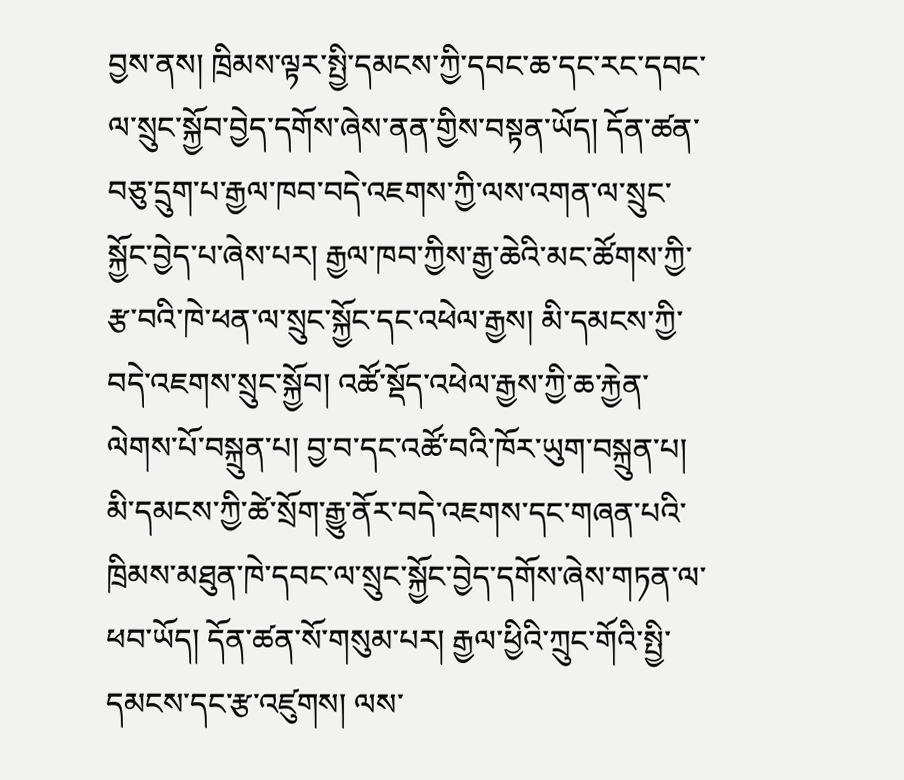བྱས་ནས། ཁྲིམས་ལྟར་སྤྱི་དམངས་ཀྱི་དབང་ཆ་དང་རང་དབང་ལ་སྲུང་སྐྱོབ་བྱེད་དགོས་ཞེས་ནན་གྱིས་བསྟན་ཡོད། དོན་ཚན་བཅུ་དྲུག་པ་རྒྱལ་ཁབ་བདེ་འཇགས་ཀྱི་ལས་འགན་ལ་སྲུང་སྐྱོང་བྱེད་པ་ཞེས་པར། རྒྱལ་ཁབ་ཀྱིས་རྒྱ་ཆེའི་མང་ཚོགས་ཀྱི་རྩ་བའི་ཁེ་ཕན་ལ་སྲུང་སྐྱོང་དང་འཕེལ་རྒྱས། མི་དམངས་ཀྱི་བདེ་འཇགས་སྲུང་སྐྱོབ། འཚོ་སྡོད་འཕེལ་རྒྱས་ཀྱི་ཆ་རྐྱེན་ལེགས་པོ་བསྐྲུན་པ། བྱ་བ་དང་འཚོ་བའི་ཁོར་ཡུག་བསྐྲུན་པ། མི་དམངས་ཀྱི་ཚེ་སྲོག་རྒྱུ་ནོར་བདེ་འཇགས་དང་གཞན་པའི་ཁྲིམས་མཐུན་ཁེ་དབང་ལ་སྲུང་སྐྱོང་བྱེད་དགོས་ཞེས་གཏན་ལ་ཕབ་ཡོད། དོན་ཚན་སོ་གསུམ་པར། རྒྱལ་ཕྱིའི་ཀྲུང་གོའི་སྤྱི་དམངས་དང་རྩ་འཛུགས། ལས་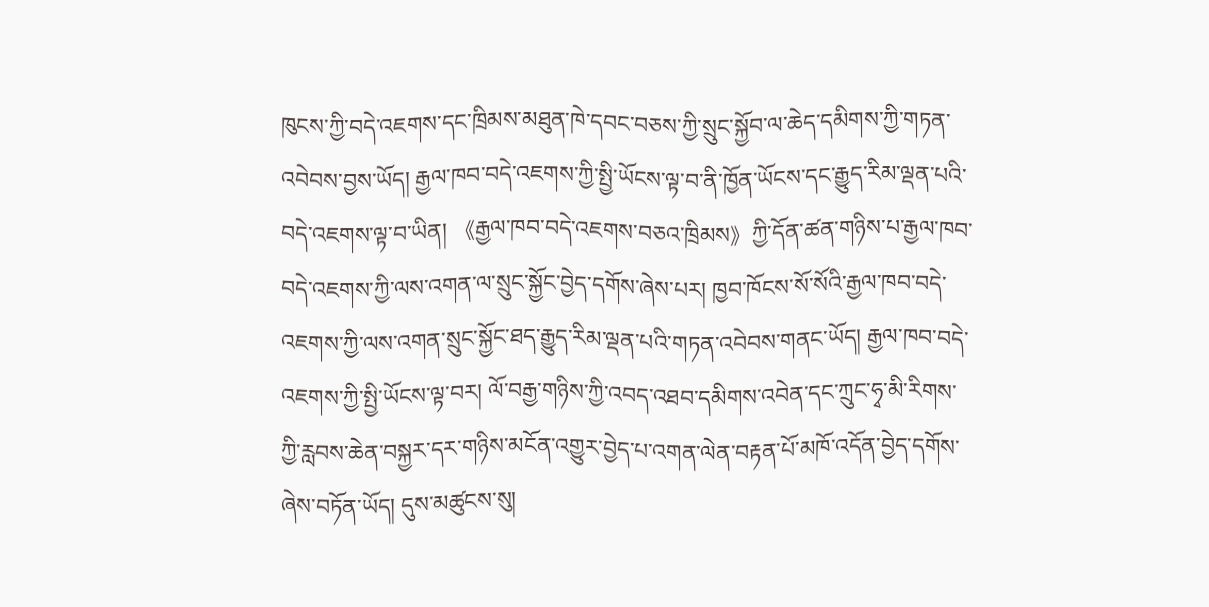ཁུངས་ཀྱི་བདེ་འཇགས་དང་ཁྲིམས་མཐུན་ཁེ་དབང་བཅས་ཀྱི་སྲུང་སྐྱོབ་ལ་ཆེད་དམིགས་ཀྱི་གཏན་འབེབས་བྱས་ཡོད། རྒྱལ་ཁབ་བདེ་འཇགས་ཀྱི་སྤྱི་ཡོངས་ལྟ་བ་ནི་ཁྱོན་ཡོངས་དང་རྒྱུད་རིམ་ལྡན་པའི་བདེ་འཇགས་ལྟ་བ་ཡིན། 《རྒྱལ་ཁབ་བདེ་འཇགས་བཅའ་ཁྲིམས》ཀྱི་དོན་ཚན་གཉིས་པ་རྒྱལ་ཁབ་བདེ་འཇགས་ཀྱི་ལས་འགན་ལ་སྲུང་སྐྱོང་བྱེད་དགོས་ཞེས་པར། ཁྱབ་ཁོངས་སོ་སོའི་རྒྱལ་ཁབ་བདེ་འཇགས་ཀྱི་ལས་འགན་སྲུང་སྐྱོང་ཐད་རྒྱུད་རིམ་ལྡན་པའི་གཏན་འབེབས་གནང་ཡོད། རྒྱལ་ཁབ་བདེ་འཇགས་ཀྱི་སྤྱི་ཡོངས་ལྟ་བར། ལོ་བརྒྱ་གཉིས་ཀྱི་འབད་འཐབ་དམིགས་འབེན་དང་ཀྲུང་ཧྭ་མི་རིགས་ཀྱི་རླབས་ཆེན་བསྐྱར་དར་གཉིས་མངོན་འགྱུར་བྱེད་པ་འགན་ལེན་བརྟན་པོ་མཁོ་འདོན་བྱེད་དགོས་ཞེས་བཏོན་ཡོད། དུས་མཚུངས་སུ།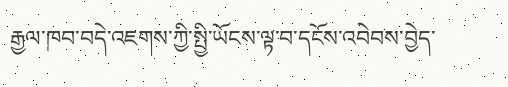རྒྱལ་ཁབ་བདེ་འཇགས་ཀྱི་སྤྱི་ཡོངས་ལྟ་བ་དངོས་འབེབས་བྱེད་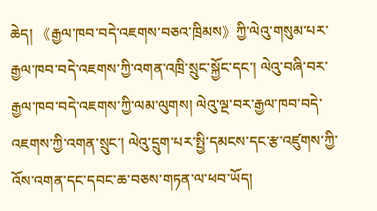ཆེད། 《རྒྱལ་ཁབ་བདེ་འཇགས་བཅའ་ཁྲིམས》ཀྱི་ལེའུ་གསུམ་པར་རྒྱལ་ཁབ་བདེ་འཇགས་ཀྱི་འགན་འཁྲི་སྲུང་སྐྱོང་དང་། ལེའུ་བཞི་བར་རྒྱལ་ཁབ་བདེ་འཇགས་ཀྱི་ལམ་ལུགས། ལེའུ་ལྔ་བར་རྒྱལ་ཁབ་བདེ་འཇགས་ཀྱི་འགན་སྲུང་། ལེའུ་དྲུག་པར་སྤྱི་དམངས་དང་རྩ་འཛུགས་ཀྱི་འོས་འགན་དང་དབང་ཆ་བཅས་གཏན་ལ་ཕབ་ཡོད།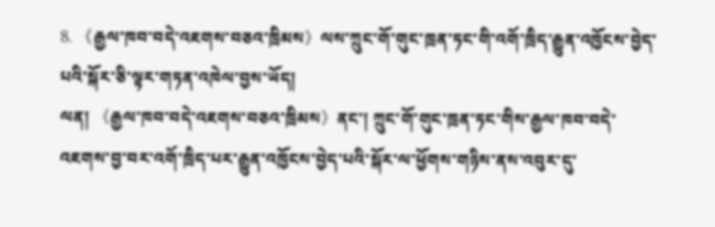8. 《རྒྱལ་ཁབ་བདེ་འཇགས་བཅའ་ཁྲིམས》ལས་ཀྲུང་གོ་གུང་ཁྲན་ཏང་གི་འགོ་ཁྲིད་རྒྱུན་འཁྱོངས་བྱེད་པའི་སྐོར་ཅི་ལྟར་གཏན་འཁེལ་བྱས་ཡོད།
ལན། 《རྒྱལ་ཁབ་བདེ་འཇགས་བཅའ་ཁྲིམས》ནང་། ཀྲུང་གོ་གུང་ཁྲན་ཏང་གིས་རྒྱལ་ཁབ་བདེ་འཇགས་བྱ་བར་འགོ་ཁྲིད་པར་རྒྱུན་འཁྱོངས་བྱེད་པའི་སྐོར་ལ་ཕྱོགས་གཉིས་ནས་འབུར་དུ་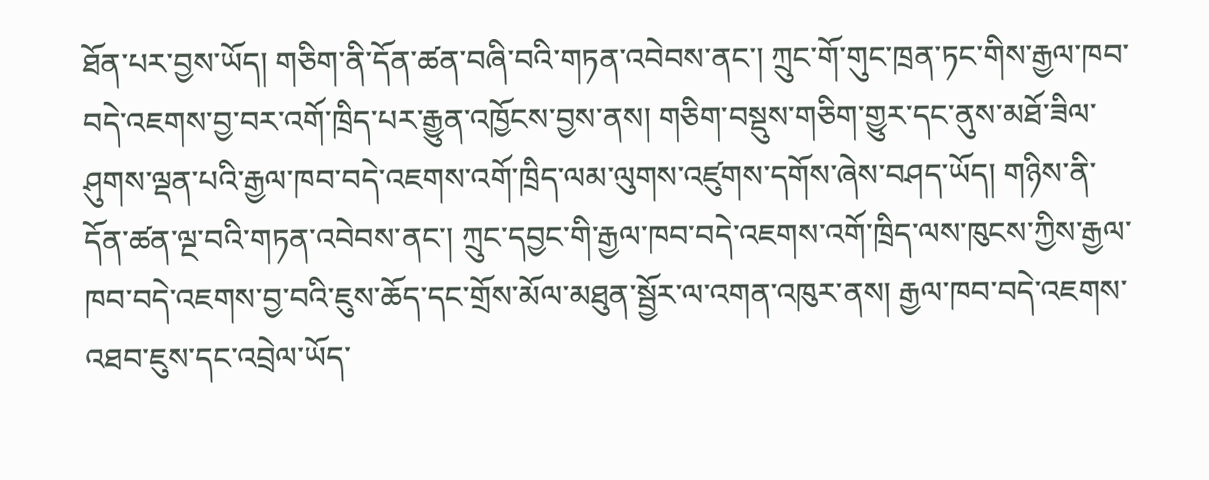ཐོན་པར་བྱས་ཡོད། གཅིག་ནི་དོན་ཚན་བཞི་བའི་གཏན་འབེབས་ནང་། ཀྲུང་གོ་གུང་ཁྲན་ཏང་གིས་རྒྱལ་ཁབ་བདེ་འཇགས་བྱ་བར་འགོ་ཁྲིད་པར་རྒྱུན་འཁྱོངས་བྱས་ནས། གཅིག་བསྡུས་གཅིག་གྱུར་དང་ནུས་མཐོ་ཟིལ་ཤུགས་ལྡན་པའི་རྒྱལ་ཁབ་བདེ་འཇགས་འགོ་ཁྲིད་ལམ་ལུགས་འཛུགས་དགོས་ཞེས་བཤད་ཡོད། གཉིས་ནི་དོན་ཚན་ལྔ་བའི་གཏན་འབེབས་ནང་། ཀྲུང་དབྱང་གི་རྒྱལ་ཁབ་བདེ་འཇགས་འགོ་ཁྲིད་ལས་ཁུངས་ཀྱིས་རྒྱལ་ཁབ་བདེ་འཇགས་བྱ་བའི་ཇུས་ཆོད་དང་གྲོས་མོལ་མཐུན་སྦྱོར་ལ་འགན་འཁུར་ནས། རྒྱལ་ཁབ་བདེ་འཇགས་འཐབ་ཇུས་དང་འབྲེལ་ཡོད་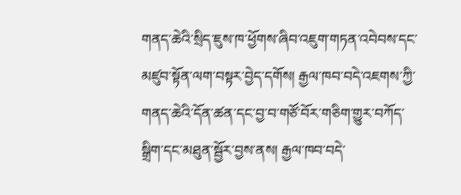གནད་ཆེའི་སྲིད་ཇུས་ཁ་ཕྱོགས་ཞིབ་འཇུག་གཏན་འབེབས་དང་མཛུབ་སྟོན་ལག་བསྟར་བྱེད་དགོས། རྒྱལ་ཁབ་བདེ་འཇགས་ཀྱི་གནད་ཆེའི་དོན་ཚན་དང་བྱ་བ་གཙོ་བོར་གཅིག་གྱུར་བཀོད་སྒྲིག་དང་མཐུན་སྦྱོར་བྱས་ནས། རྒྱལ་ཁབ་བདེ་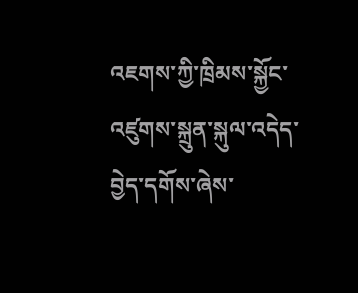འཇགས་ཀྱི་ཁྲིམས་སྐྱོང་འཛུགས་སྐྲུན་སྐུལ་འདེད་བྱེད་དགོས་ཞེས་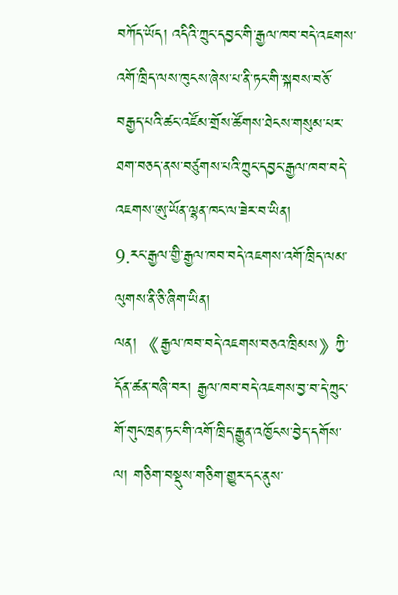བཀོད་ཡོད། འདིའི་ཀྲུང་དབྱང་གི་རྒྱལ་ཁབ་བདེ་འཇགས་འགོ་ཁྲིད་ལས་ཁུངས་ཞེས་པ་ནི་ཏང་གི་སྐབས་བཅོ་བརྒྱད་པའི་ཚང་འཛོམ་གྲོས་ཚོགས་ཐེངས་གསུམ་པར་ཐག་བཅད་ནས་བཙུགས་པའི་ཀྲུང་དབྱང་རྒྱལ་ཁབ་བདེ་འཇགས་ཨུ་ཡོན་ལྷན་ཁང་ལ་ཟེར་བ་ཡིན།
9.རང་རྒྱལ་གྱི་རྒྱལ་ཁབ་བདེ་འཇགས་འགོ་ཁྲིད་ལམ་ལུགས་ནི་ཅི་ཞིག་ཡིན།
ལན། 《རྒྱལ་ཁབ་བདེ་འཇགས་བཅའ་ཁྲིམས》ཀྱི་དོན་ཚན་བཞི་བར། རྒྱལ་ཁབ་བདེ་འཇགས་བྱ་བ་དེ་ཀྲུང་གོ་གུང་ཁྲན་ཏང་གི་འགོ་ཁྲིད་རྒྱུན་འཁྱོངས་བྱེད་དགོས་ལ། གཅིག་བསྡུས་གཅིག་གྱུར་དང་ནུས་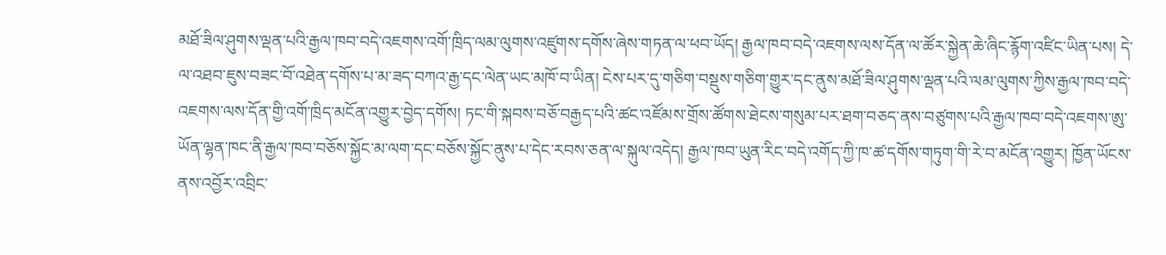མཐོ་ཟིལ་ཤུགས་ལྡན་པའི་རྒྱལ་ཁབ་བདེ་འཇགས་འགོ་ཁྲིད་ལམ་ལུགས་འཛུགས་དགོས་ཞེས་གཏན་ལ་ཕབ་ཡོད། རྒྱལ་ཁབ་བདེ་འཇགས་ལས་དོན་ལ་ཚོར་སྐྱེན་ཆེ་ཞིང་རྙོག་འཛིང་ཡིན་པས། དེ་ལ་འཐབ་ཇུས་བཟང་བོ་འཐེན་དགོས་པ་མ་ཟད་བཀའ་རྒྱ་དང་ལེན་ཡང་མཁོ་བ་ཡིན། ངེས་པར་དུ་གཅིག་བསྡུས་གཅིག་གྱུར་དང་ནུས་མཐོ་ཟིལ་ཤུགས་ལྡན་པའི་ལམ་ལུགས་ཀྱིས་རྒྱལ་ཁབ་བདེ་འཇགས་ལས་དོན་གྱི་འགོ་ཁྲིད་མངོན་འགྱུར་བྱེད་དགོས། ཏང་གི་སྐབས་བཅོ་བརྒྱད་པའི་ཚང་འཛོམས་གྲོས་ཚོགས་ཐེངས་གསུམ་པར་ཐག་བཅད་ནས་བཙུགས་པའི་རྒྱལ་ཁབ་བདེ་འཇགས་ཨུ་ཡོན་ལྷན་ཁང་ནི་རྒྱལ་ཁབ་བཅོས་སྐྱོང་མ་ལག་དང་བཅོས་སྐྱོང་ནུས་པ་དེང་རབས་ཅན་ལ་སྐུལ་འདེད། རྒྱལ་ཁབ་ཡུན་རིང་བདེ་འགོད་ཀྱི་ཁ་ཚ་དགོས་གཏུག་གི་རེ་བ་མངོན་འགྱུར། ཁྱོན་ཡོངས་ནས་འབྱོར་འབྲིང་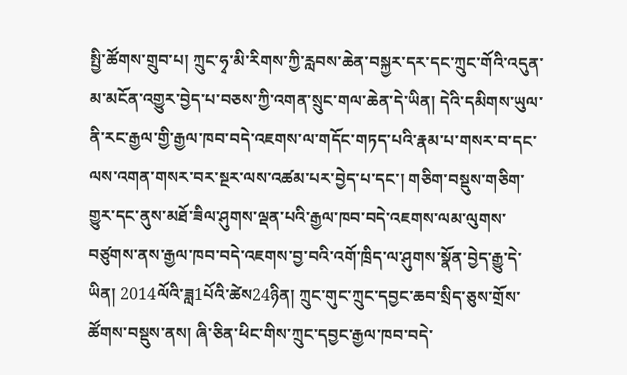སྤྱི་ཚོགས་གྲུབ་པ། ཀྲུང་ཧྭ་མི་རིགས་ཀྱི་རླབས་ཆེན་བསྐྱར་དར་དང་ཀྲུང་གོའི་འདུན་མ་མངོན་འགྱུར་བྱེད་པ་བཅས་ཀྱི་འགན་སྲུང་གལ་ཆེན་དེ་ཡིན། དེའི་དམིགས་ཡུལ་ནི་རང་རྒྱལ་གྱི་རྒྱལ་ཁབ་བདེ་འཇགས་ལ་གདོང་གཏད་པའི་རྣམ་པ་གསར་བ་དང་ལས་འགན་གསར་བར་སྔར་ལས་འཚམ་པར་བྱེད་པ་དང་། གཅིག་བསྡུས་གཅིག་གྱུར་དང་ནུས་མཐོ་ཟིལ་ཤུགས་ལྡན་པའི་རྒྱལ་ཁབ་བདེ་འཇགས་ལམ་ལུགས་བཙུགས་ནས་རྒྱལ་ཁབ་བདེ་འཇགས་བྱ་བའི་འགོ་ཁྲིད་ལ་ཤུགས་སྣོན་བྱེད་རྒྱུ་དེ་ཡིན། 2014ལོའི་ཟླ1པོའི་ཚེས24ཉིན། ཀྲུང་གུང་ཀྲུང་དབྱང་ཆབ་སྲིད་ཅུས་གྲོས་ཚོགས་བསྡུས་ནས། ཞི་ཅིན་ཕིང་གིས་ཀྲུང་དབྱང་རྒྱལ་ཁབ་བདེ་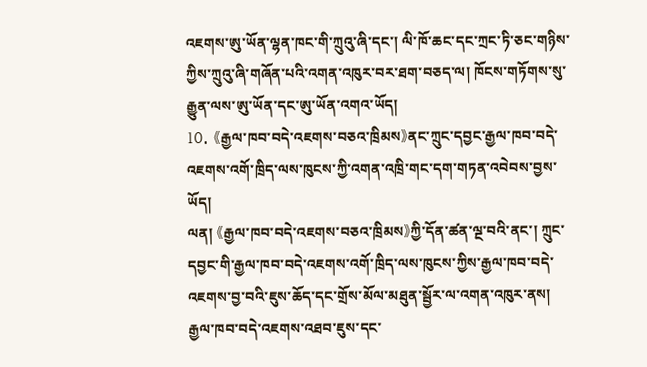འཇགས་ཨུ་ཡོན་ལྷན་ཁང་གི་ཀྲུའུ་ཞི་དང་། ལི་ཁོ་ཆང་དང་ཀྲང་ཏི་ཅང་གཉིས་ཀྱིས་ཀྲུའུ་ཞི་གཞོན་པའི་འགན་འཁུར་བར་ཐག་བཅད་ལ། ཁོངས་གཏོགས་སུ་རྒྱུན་ལས་ཨུ་ཡོན་དང་ཨུ་ཡོན་འགའ་ཡོད།
10. 《རྒྱལ་ཁབ་བདེ་འཇགས་བཅའ་ཁྲིམས》ནང་ཀྲུང་དབྱང་རྒྱལ་ཁབ་བདེ་འཇགས་འགོ་ཁྲིད་ལས་ཁུངས་ཀྱི་འགན་འཁྲི་གང་དག་གཏན་འབེབས་བྱས་ཡོད།
ལན། 《རྒྱལ་ཁབ་བདེ་འཇགས་བཅའ་ཁྲིམས》ཀྱི་དོན་ཚན་ལྔ་བའི་ནང་། ཀྲུང་དབྱང་གི་རྒྱལ་ཁབ་བདེ་འཇགས་འགོ་ཁྲིད་ལས་ཁུངས་ཀྱིས་རྒྱལ་ཁབ་བདེ་འཇགས་བྱ་བའི་ཇུས་ཆོད་དང་གྲོས་མོལ་མཐུན་སྦྱོར་ལ་འགན་འཁུར་ནས། རྒྱལ་ཁབ་བདེ་འཇགས་འཐབ་ཇུས་དང་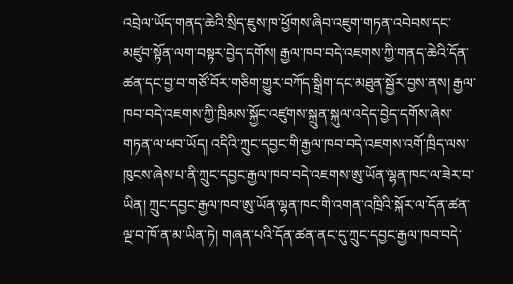འབྲེལ་ཡོད་གནད་ཆེའི་སྲིད་ཇུས་ཁ་ཕྱོགས་ཞིབ་འཇུག་གཏན་འབེབས་དང་མཛུབ་སྟོན་ལག་བསྟར་བྱེད་དགོས། རྒྱལ་ཁབ་བདེ་འཇགས་ཀྱི་གནད་ཆེའི་དོན་ཚན་དང་བྱ་བ་གཙོ་བོར་གཅིག་གྱུར་བཀོད་སྒྲིག་དང་མཐུན་སྦྱོར་བྱས་ནས། རྒྱལ་ཁབ་བདེ་འཇགས་ཀྱི་ཁྲིམས་སྐྱོང་འཛུགས་སྐྲུན་སྐུལ་འདེད་བྱེད་དགོས་ཞེས་གཏན་ལ་ཕབ་ཡོད། འདིའི་ཀྲུང་དབྱང་གི་རྒྱལ་ཁབ་བདེ་འཇགས་འགོ་ཁྲིད་ལས་ཁུངས་ཞེས་པ་ནི་ཀྲུང་དབྱང་རྒྱལ་ཁབ་བདེ་འཇགས་ཨུ་ཡོན་ལྷན་ཁང་ལ་ཟེར་བ་ཡིན། ཀྲུང་དབྱང་རྒྱལ་ཁབ་ཨུ་ཡོན་ལྷན་ཁང་གི་འགན་འཁྲིའི་སྐོར་ལ་དོན་ཚན་ལྔ་བ་ཁོ་ན་མ་ཡིན་ཏེ། གཞན་པའི་དོན་ཚན་ནང་དུ་ཀྲུང་དབྱང་རྒྱལ་ཁབ་བདེ་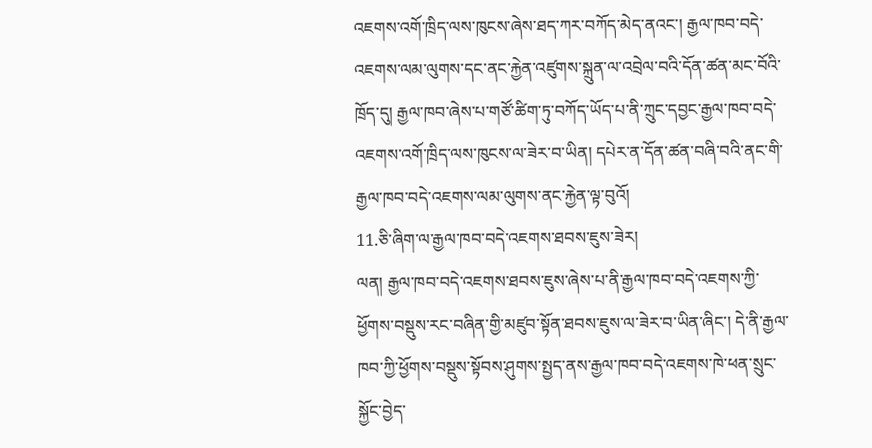འཇགས་འགོ་ཁྲིད་ལས་ཁུངས་ཞེས་ཐད་ཀར་བཀོད་མེད་ནའང་། རྒྱལ་ཁབ་བདེ་འཇགས་ལམ་ལུགས་དང་ནང་རྐྱེན་འཛུགས་སྐྲུན་ལ་འབྲེལ་བའི་དོན་ཚན་མང་བོའི་ཁྲོད་དུ། རྒྱལ་ཁབ་ཞེས་པ་གཙོ་ཚིག་ཏུ་བཀོད་ཡོད་པ་ནི་ཀྲུང་དབྱང་རྒྱལ་ཁབ་བདེ་འཇགས་འགོ་ཁྲིད་ལས་ཁུངས་ལ་ཟེར་བ་ཡིན། དཔེར་ན་དོན་ཚན་བཞི་བའི་ནང་གི་རྒྱལ་ཁབ་བདེ་འཇགས་ལམ་ལུགས་ནང་རྐྱེན་ལྟ་བུའོ།
11.ཅི་ཞིག་ལ་རྒྱལ་ཁབ་བདེ་འཇགས་ཐབས་ཇུས་ཟེར།
ལན། རྒྱལ་ཁབ་བདེ་འཇགས་ཐབས་ཇུས་ཞེས་པ་ནི་རྒྱལ་ཁབ་བདེ་འཇགས་ཀྱི་ཕྱོགས་བསྡུས་རང་བཞིན་གྱི་མཛུབ་སྟོན་ཐབས་ཇུས་ལ་ཟེར་བ་ཡིན་ཞིང་། དེ་ནི་རྒྱལ་ཁབ་ཀྱི་ཕྱོགས་བསྡུས་སྟོབས་ཤུགས་སྤྱད་ནས་རྒྱལ་ཁབ་བདེ་འཇགས་ཁེ་ཕན་སྲུང་སྐྱོང་བྱེད་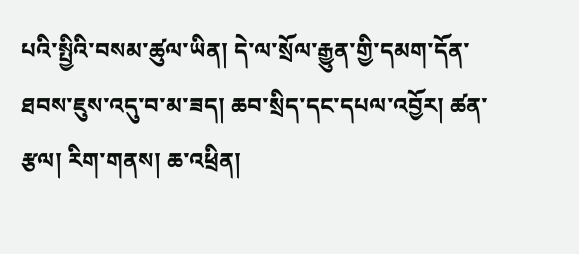པའི་སྤྱིའི་བསམ་ཚུལ་ཡིན། དེ་ལ་སྲོལ་རྒྱུན་གྱི་དམག་དོན་ཐབས་ཇུས་འདུ་བ་མ་ཟད། ཆབ་སྲིད་དང་དཔལ་འབྱོར། ཚན་རྩལ། རིག་གནས། ཆ་འཕྲིན།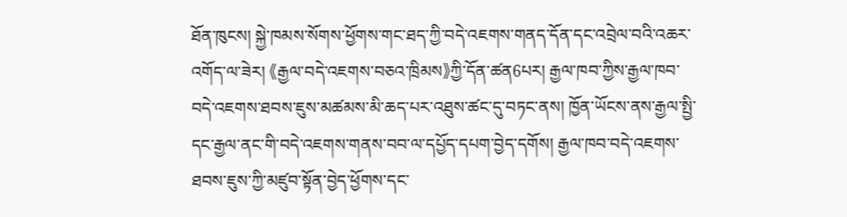ཐོན་ཁུངས། སྐྱེ་ཁམས་སོགས་ཕྱོགས་གང་ཐད་ཀྱི་བདེ་འཇགས་གནད་དོན་དང་འབྲེལ་བའི་འཆར་འགོད་ལ་ཟེར། 《རྒྱལ་བདེ་འཇགས་བཅའ་ཁྲིམས》ཀྱི་དོན་ཚན6པར། རྒྱལ་ཁབ་ཀྱིས་རྒྱལ་ཁབ་བདེ་འཇགས་ཐབས་ཇུས་མཚམས་མི་ཆད་པར་འཐུས་ཚང་དུ་བཏང་ནས། ཁྱོན་ཡོངས་ནས་རྒྱལ་སྤྱི་དང་རྒྱལ་ནང་གི་བདེ་འཇགས་གནས་བབ་ལ་དཔྱོད་དཔག་བྱེད་དགོས། རྒྱལ་ཁབ་བདེ་འཇགས་ཐབས་ཇུས་ཀྱི་མཛུབ་སྟོན་བྱེད་ཕྱོགས་དང་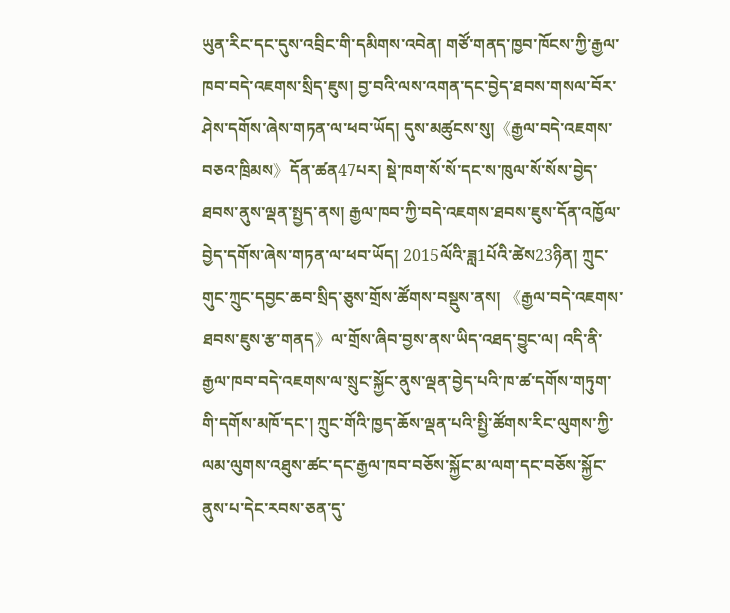ཡུན་རིང་དང་དུས་འབྲིང་གི་དམིགས་འབེན། གཙོ་གནད་ཁྱབ་ཁོངས་ཀྱི་རྒྱལ་ཁབ་བདེ་འཇགས་སྲིད་ཇུས། བྱ་བའི་ལས་འགན་དང་བྱེད་ཐབས་གསལ་བོར་ཤེས་དགོས་ཞེས་གཏན་ལ་ཕབ་ཡོད། དུས་མཚུངས་སུ།《རྒྱལ་བདེ་འཇགས་བཅའ་ཁྲིམས》དོན་ཚན47པར། སྡེ་ཁག་སོ་སོ་དང་ས་ཁུལ་སོ་སོས་བྱེད་ཐབས་ནུས་ལྡན་སྤྱད་ནས། རྒྱལ་ཁབ་ཀྱི་བདེ་འཇགས་ཐབས་ཇུས་དོན་འཁྱོལ་བྱེད་དགོས་ཞེས་གཏན་ལ་ཕབ་ཡོད། 2015ལོའི་ཟླ1པོའི་ཚེས23ཉིན། ཀྲུང་གུང་ཀྲུང་དབྱང་ཆབ་སྲིད་ཅུས་གྲོས་ཚོགས་བསྡུས་ནས། 《རྒྱལ་བདེ་འཇགས་ཐབས་ཇུས་རྩ་གནད》ལ་གྲོས་ཞིབ་བྱས་ནས་ཡིད་འཐད་བྱུང་ལ། འདི་ནི་རྒྱལ་ཁབ་བདེ་འཇགས་ལ་སྲུང་སྐྱོང་ནུས་ལྡན་བྱེད་པའི་ཁ་ཚ་དགོས་གཏུག་གི་དགོས་མཁོ་དང་། ཀྲུང་གོའི་ཁྱད་ཆོས་ལྡན་པའི་སྤྱི་ཚོགས་རིང་ལུགས་ཀྱི་ལམ་ལུགས་འཐུས་ཚང་དང་རྒྱལ་ཁབ་བཅོས་སྐྱོང་མ་ལག་དང་བཅོས་སྐྱོང་ནུས་པ་དེང་རབས་ཅན་དུ་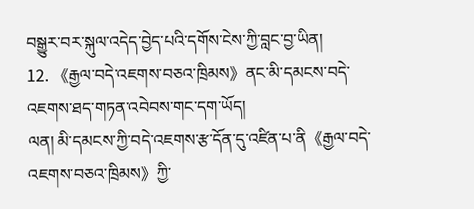བསྒྱུར་བར་སྐུལ་འདེད་བྱེད་པའི་དགོས་ངེས་ཀྱི་བླང་བྱ་ཡིན།
12. 《རྒྱལ་བདེ་འཇགས་བཅའ་ཁྲིམས》ནང་མི་དམངས་བདེ་འཇགས་ཐད་གཏན་འབེབས་གང་དག་ཡོད།
ལན། མི་དམངས་ཀྱི་བདེ་འཇགས་རྩ་དོན་དུ་འཛིན་པ་ནི《རྒྱལ་བདེ་འཇགས་བཅའ་ཁྲིམས》ཀྱི་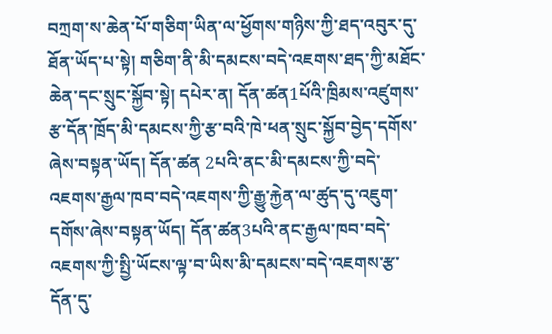བཀྲག་ས་ཆེན་པོ་གཅིག་ཡིན་ལ་ཕྱོགས་གཉིས་ཀྱི་ཐད་འབུར་དུ་ཐོན་ཡོད་པ་སྟེ། གཅིག་ནི་མི་དམངས་བདེ་འཇགས་ཐད་ཀྱི་མཐོང་ཆེན་དང་སྲུང་སྐྱོབ་སྟེ། དཔེར་ན། དོན་ཚན1པོའི་ཁྲིམས་འཛུགས་རྩ་དོན་ཁྲོད་མི་དམངས་ཀྱི་རྩ་བའི་ཁེ་ཕན་སྲུང་སྐྱོབ་བྱེད་དགོས་ཞེས་བསྟན་ཡོད། དོན་ཚན 2པའི་ནང་མི་དམངས་ཀྱི་བདེ་འཇགས་རྒྱལ་ཁབ་བདེ་འཇགས་ཀྱི་རྒྱུ་རྐྱེན་ལ་ཚུད་དུ་འཇུག་དགོས་ཞེས་བསྟན་ཡོད། དོན་ཚན3པའི་ནང་རྒྱལ་ཁབ་བདེ་འཇགས་ཀྱི་སྤྱི་ཡོངས་ལྟ་བ་ཡིས་མི་དམངས་བདེ་འཇགས་རྩ་དོན་དུ་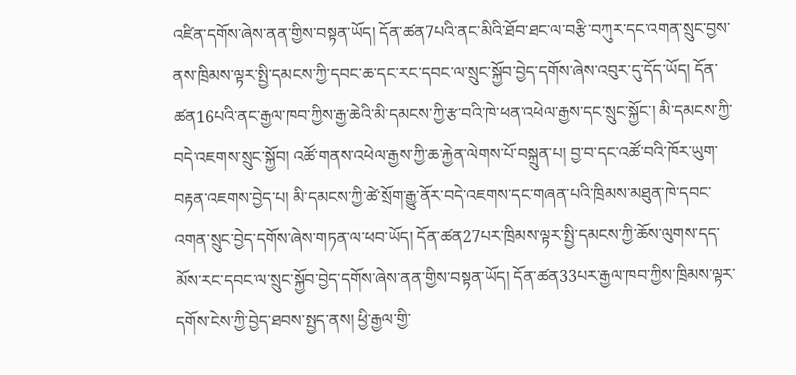འཛིན་དགོས་ཞེས་ནན་གྱིས་བསྟན་ཡོད། དོན་ཚན7པའི་ནང་མིའི་ཐོབ་ཐང་ལ་བརྩི་བཀུར་དང་འགན་སྲུང་བྱས་ནས་ཁྲིམས་ལྟར་སྤྱི་དམངས་ཀྱི་དབང་ཆ་དང་རང་དབང་ལ་སྲུང་སྐྱོབ་བྱེད་དགོས་ཞེས་འབུར་དུ་དོད་ཡོད། དོན་ཚན16པའི་ནང་རྒྱལ་ཁབ་ཀྱིས་རྒྱ་ཆེའི་མི་དམངས་ཀྱི་རྩ་བའི་ཁེ་ཕན་འཕེལ་རྒྱས་དང་སྲུང་སྐྱོང་། མི་དམངས་ཀྱི་བདེ་འཇགས་སྲུང་སྐྱོབ། འཚོ་གནས་འཕེལ་རྒྱས་ཀྱི་ཆ་རྐྱེན་ལེགས་པོ་བསྐྲུན་པ། བྱ་བ་དང་འཚོ་བའི་ཁོར་ཡུག་བརྟན་འཇགས་བྱེད་པ། མི་དམངས་ཀྱི་ཚེ་སྲོག་རྒྱུ་ནོར་བདེ་འཇགས་དང་གཞན་པའི་ཁྲིམས་མཐུན་ཁེ་དབང་འགན་སྲུང་བྱེད་དགོས་ཞེས་གཏན་ལ་ཕབ་ཡོད། དོན་ཚན27པར་ཁྲིམས་ལྟར་སྤྱི་དམངས་ཀྱི་ཆོས་ལུགས་དད་མོས་རང་དབང་ལ་སྲུང་སྐྱོབ་བྱེད་དགོས་ཞེས་ནན་གྱིས་བསྟན་ཡོད། དོན་ཚན33པར་རྒྱལ་ཁབ་ཀྱིས་ཁྲིམས་ལྟར་དགོས་ངེས་ཀྱི་བྱེད་ཐབས་སྤྱད་ནས། ཕྱི་རྒྱལ་གྱི་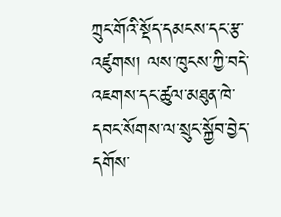ཀྲུང་གོའི་སྡོད་དམངས་དང་རྩ་འཛུགས། ལས་ཁུངས་ཀྱི་བདེ་འཇགས་དང་ཚུལ་མཐུན་ཁེ་དབང་སོགས་ལ་སྲུང་སྐྱོབ་བྱེད་དགོས་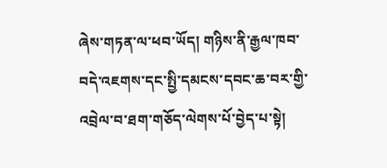ཞེས་གཏན་ལ་ཕབ་ཡོད། གཉིས་ནི་རྒྱལ་ཁབ་བདེ་འཇགས་དང་སྤྱི་དམངས་དབང་ཆ་བར་གྱི་འབྲེལ་བ་ཐག་གཅོད་ལེགས་པོ་བྱེད་པ་སྟེ།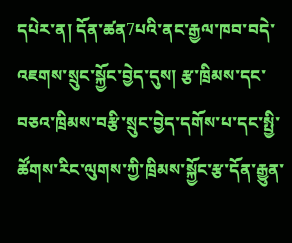དཔེར་ན། དོན་ཚན7པའི་ནང་རྒྱལ་ཁབ་བདེ་འཇགས་སྲུང་སྐྱོང་བྱེད་དུས། རྩ་ཁྲིམས་དང་བཅའ་ཁྲིམས་བརྩི་སྲུང་བྱེད་དགོས་པ་དང་སྤྱི་ཚོགས་རིང་ལུགས་ཀྱི་ཁྲིམས་སྐྱོང་རྩ་དོན་རྒྱུན་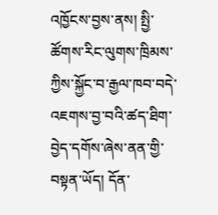འཁྱོངས་བྱས་ནས། སྤྱི་ཚོགས་རིང་ལུགས་ཁྲིམས་ཀྱིས་སྐྱོང་བ་རྒྱལ་ཁབ་བདེ་འཇགས་བྱ་བའི་ཚད་ཐིག་བྱེད་དགོས་ཞེས་ནན་གྱི་བསྟན་ཡོད། དོན་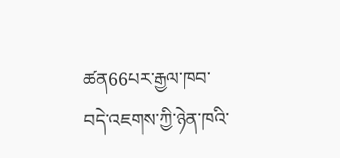ཚན66པར་རྒྱལ་ཁབ་བདེ་འཇགས་ཀྱི་ཉེན་ཁའི་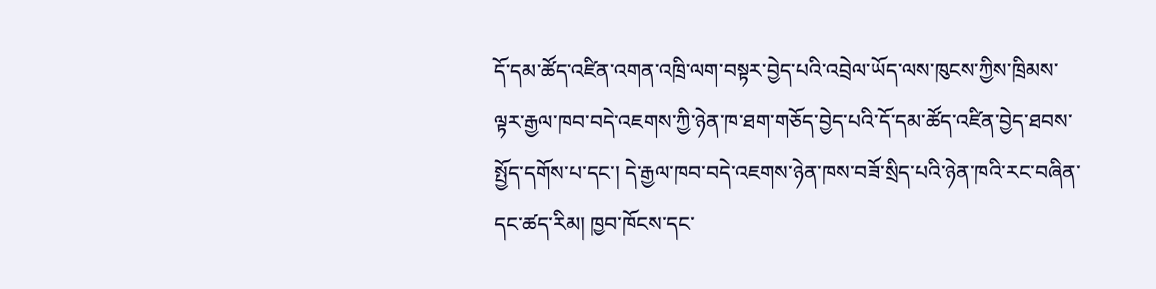དོ་དམ་ཚོད་འཛིན་འགན་འཁྲི་ལག་བསྟར་བྱེད་པའི་འབྲེལ་ཡོད་ལས་ཁུངས་ཀྱིས་ཁྲིམས་ལྟར་རྒྱལ་ཁབ་བདེ་འཇགས་ཀྱི་ཉེན་ཁ་ཐག་གཅོད་བྱེད་པའི་དོ་དམ་ཚོད་འཛིན་བྱེད་ཐབས་སྤྱོད་དགོས་པ་དང་། དེ་རྒྱལ་ཁབ་བདེ་འཇགས་ཉེན་ཁས་བཟོ་སྲིད་པའི་ཉེན་ཁའི་རང་བཞིན་དང་ཚད་རིམ། ཁྱབ་ཁོངས་དང་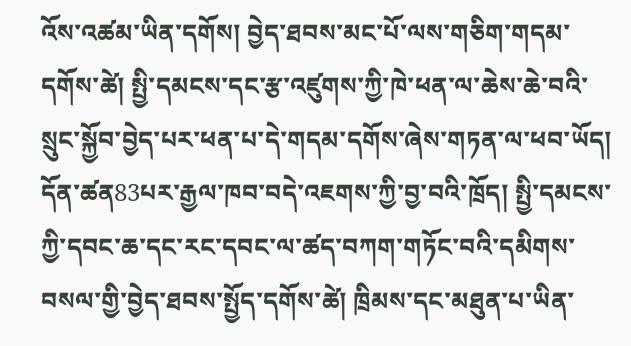འོས་འཚམ་ཡིན་དགོས། བྱེད་ཐབས་མང་པོ་ལས་གཅིག་གདམ་དགོས་ཚེ། སྤྱི་དམངས་དང་རྩ་འཛུགས་ཀྱི་ཁེ་ཕན་ལ་ཆེས་ཆེ་བའི་སྲུང་སྐྱོབ་བྱེད་པར་ཕན་པ་དེ་གདམ་དགོས་ཞེས་གཏན་ལ་ཕབ་ཡོད། དོན་ཚན83པར་རྒྱལ་ཁབ་བདེ་འཇགས་ཀྱི་བྱ་བའི་ཁྲོད། སྤྱི་དམངས་ཀྱི་དབང་ཆ་དང་རང་དབང་ལ་ཚད་བཀག་གཏོང་བའི་དམིགས་བསལ་གྱི་བྱེད་ཐབས་སྤྱོད་དགོས་ཚེ། ཁྲིམས་དང་མཐུན་པ་ཡིན་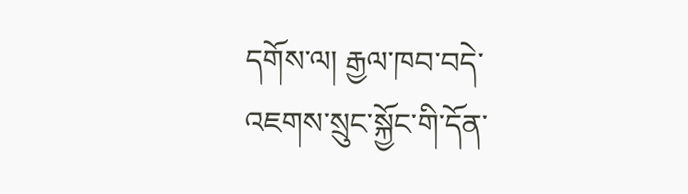དགོས་ལ། རྒྱལ་ཁབ་བདེ་འཇགས་སྲུང་སྐྱོང་གི་དོན་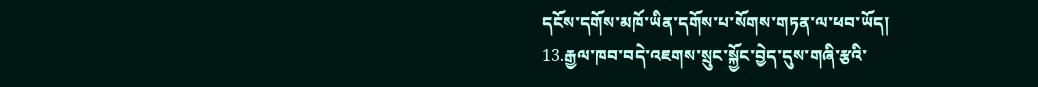དངོས་དགོས་མཁོ་ཡིན་དགོས་པ་སོགས་གཏན་ལ་ཕབ་ཡོད།
13.རྒྱལ་ཁབ་བདེ་འཇགས་སྲུང་སྐྱོང་བྱེད་དུས་གཞི་རྩའི་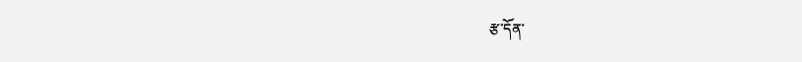རྩ་དོན་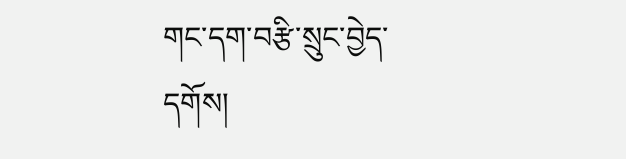གང་དག་བརྩི་སྲུང་བྱེད་དགོས།